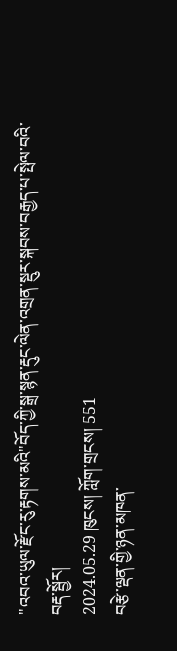"འབའ་ཡུལ་རྫོང་རུ་རྟགས་མའི"བོད་ཀྱི་སྒྲ་སྙན་རྡུང་ལེན་འགྲན་སྡུར་སྐབས་བརྒྱད་པ་སྤེལ་བའི་བརྡ་སྦྱོར།
2024.05.29 ཁུངས། ཀློག་གྲངས། 551
བརྩེ་ལྡན་གྱི་ཉན་མཁན་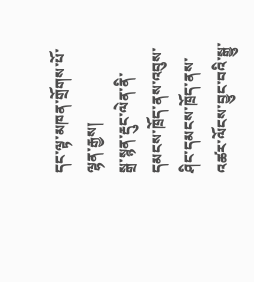དང་ལྟ་མཁན་གྲོགས་པོ་ལྷན་རྒྱས།
སྒྲ་སྙན་རྡུང་ལེན་ནི་དམངས་ཁྲོད་ནས་འབུས་ཤིང་དམངས་ཁྲོད་ནས་འཚར་ལོངས་བྱུང་བའི་སྒྱུ་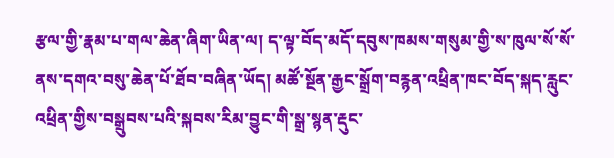རྩལ་གྱི་རྣམ་པ་གལ་ཆེན་ཞིག་ཡིན་ལ། ད་ལྟ་བོད་མདོ་དབུས་ཁམས་གསུམ་གྱི་ས་ཁུལ་སོ་སོ་ནས་དགའ་བསུ་ཆེན་པོ་ཐོབ་བཞིན་ཡོད། མཚོ་སྔོན་རྒྱང་སྒྲོག་བརྙན་འཕྲིན་ཁང་བོད་སྐད་རླུང་འཕྲིན་གྱིས་བསྒྲུབས་པའི་སྐབས་རིམ་བྱུང་གི་སྒྲ་སྙན་རྡུང་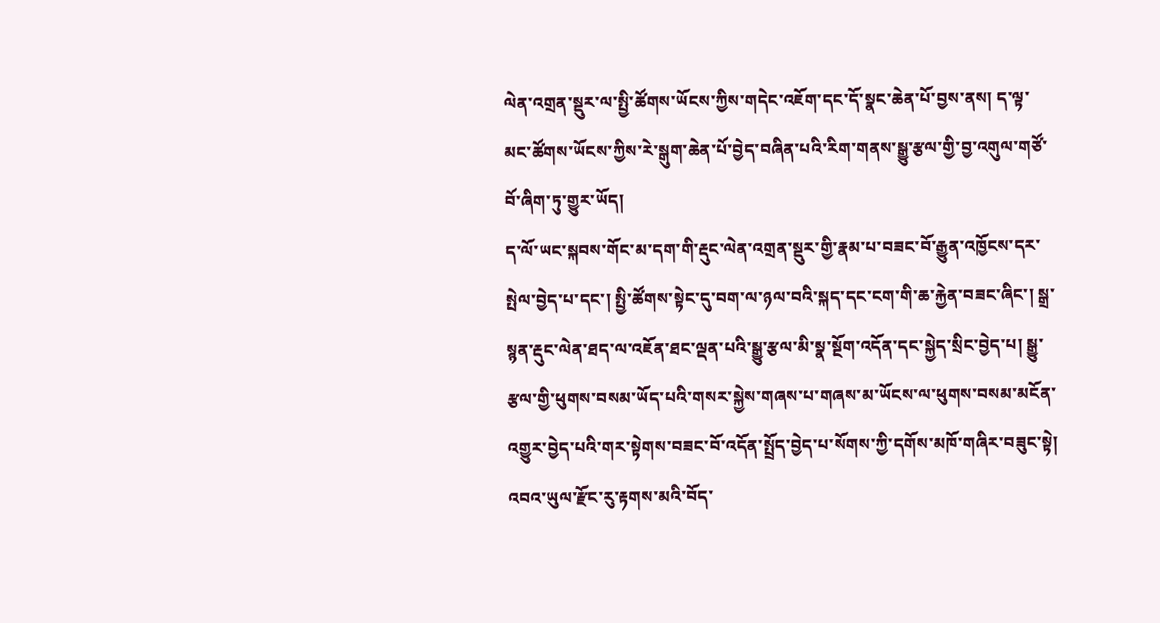ལེན་འགྲན་སྡུར་ལ་སྤྱི་ཚོགས་ཡོངས་ཀྱིས་གདེང་འཇོག་དང་དོ་སྣང་ཆེན་པོ་བྱས་ནས། ད་ལྟ་མང་ཚོགས་ཡོངས་ཀྱིས་རེ་སྒུག་ཆེན་པོ་བྱེད་བཞིན་པའི་རིག་གནས་སྒྱུ་རྩལ་གྱི་བྱ་འགུལ་གཙོ་བོ་ཞིག་ཏུ་གྱུར་ཡོད།
ད་ལོ་ཡང་སྐབས་གོང་མ་དག་གི་རྡུང་ལེན་འགྲན་སྡུར་གྱི་རྣམ་པ་བཟང་བོ་རྒྱུན་འཁྱོངས་དར་སྤེལ་བྱེད་པ་དང་། སྤྱི་ཚོགས་སྟེང་དུ་བག་ལ་ཉལ་བའི་སྐད་དང་ངག་གི་ཆ་རྐྱེན་བཟང་ཞིང་། སྒྲ་སྙན་རྡུང་ལེན་ཐད་ལ་འཇོན་ཐང་ལྡན་པའི་སྒྱུ་རྩལ་མི་སྣ་སྔོག་འདོན་དང་སྐྱེད་སྲིང་བྱེད་པ། སྒྱུ་རྩལ་གྱི་ཕུགས་བསམ་ཡོད་པའི་གསར་སྐྱེས་གཞས་པ་གཞས་མ་ཡོངས་ལ་ཕུགས་བསམ་མངོན་འགྱུར་བྱེད་པའི་གར་སྟེགས་བཟང་བོ་འདོན་སྤྲོད་བྱེད་པ་སོགས་ཀྱི་དགོས་མཁོ་གཞིར་བཟུང་སྟེ།  འབའ་ཡུལ་རྫོང་རུ་རྟགས་མའི་བོད་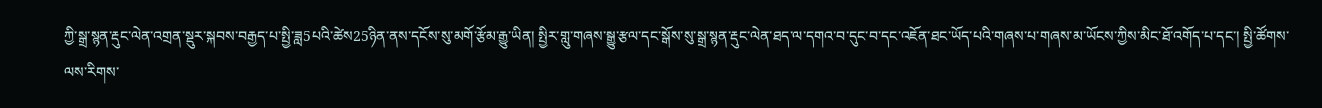ཀྱི་སྒྲ་སྙན་རྡུང་ལེན་འགྲན་སྡུར་སྐབས་བརྒྱད་པ་སྤྱི་ཟླ5པའི་ཚེས25ཉིན་ནས་དངོས་སུ་མགོ་རྩོམ་རྒྱུ་ཡིན། སྤྱིར་གླུ་གཞས་སྒྱུ་རྩལ་དང་སྒོས་སུ་སྒྲ་སྙན་རྡུང་ལེན་ཐད་ལ་དགའ་བ་དུང་བ་དང་འཇོན་ཐང་ཡོད་པའི་གཞས་པ་གཞས་མ་ཡོངས་ཀྱིས་མིང་ཐོ་འགོད་པ་དང་། སྤྱི་ཚོགས་ལས་རིགས་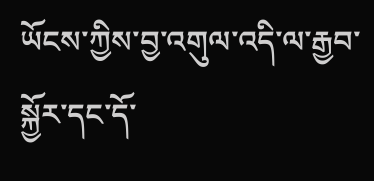ཡོངས་ཀྱིས་བྱ་འགུལ་འདི་ལ་རྒྱབ་སྐྱོར་དང་དོ་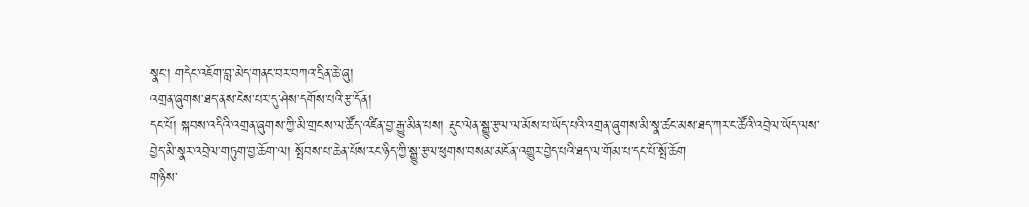སྣང་། གདེང་འཇོག་བླ་མེད་གནང་བར་བཀའ་དྲིན་ཆེ་ཞུ།
འགྲན་ཞུགས་ཐད་ནས་ངེས་པར་དུ་ཤེས་དགོས་པའི་རྩ་དོན།
དང་པོ། སྐབས་འདིའི་འགྲན་ཞུགས་ཀྱི་མི་གྲངས་ལ་ཚོད་འཛིན་བྱ་རྒྱུ་མིན་པས། རྡུང་ལེན་སྒྱུ་རྩལ་ལ་མོས་པ་ཡོད་པའི་འགྲན་ཞུགས་མི་སྣ་ཚང་མས་ཐད་ཀར་ང་ཚོའི་འབྲེལ་ཡོད་ལས་བྱེད་མི་སྣར་འབྲེལ་གཏུག་བྱ་ཆོག་ལ། སྤོབས་པ་ཆེན་པོས་རང་ཉིད་ཀྱི་སྒྱུ་རྩལ་ཕུགས་བསམ་མངོན་འགྱུར་བྱེད་པའི་ཐད་ལ་གོམ་པ་དང་པོ་སྤོ་ཆོག
གཉིས་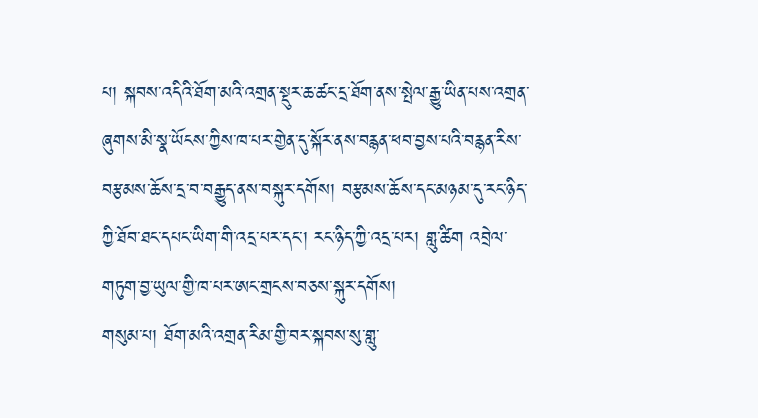པ། སྐབས་འདིའི་ཐོག་མའི་འགྲན་སྡུར་ཆ་ཚང་དྲ་ཐོག་ནས་སྤེལ་རྒྱུ་ཡིན་པས་འགྲན་ཞུགས་མི་སྣ་ཡོངས་ཀྱིས་ཁ་པར་གྱེན་དུ་སྐོར་ནས་བརྙན་ཕབ་བྱས་པའི་བརྙན་རིས་བརྩམས་ཆོས་དྲ་བ་བརྒྱུད་ནས་བསྐུར་དགོས། བརྩམས་ཆོས་དང་མཉམ་དུ་རང་ཉིད་ཀྱི་ཐོབ་ཐང་དཔང་ཡིག་གི་འདྲ་པར་དང་། རང་ཉིད་ཀྱི་འདྲ་པར། གླུ་ཚིག འབྲེལ་གཏུག་བྱ་ཡུལ་གྱི་ཁ་པར་ཨང་གྲངས་བཅས་སྐུར་དགོས།
གསུམ་པ། ཐོག་མའི་འགྲན་རིམ་གྱི་བར་སྐབས་སུ་གླུ་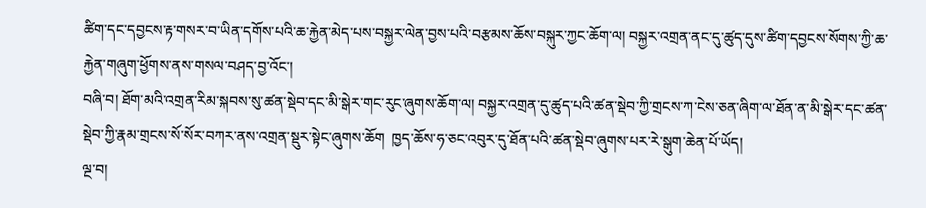ཚིག་དང་དབྱངས་རྟ་གསར་བ་ཡིན་དགོས་པའི་ཆ་རྐྱེན་མེད་པས་བསྐྱར་ལེན་བྱས་པའི་བརྩམས་ཆོས་བསྐུར་ཀྱང་ཆོག་ལ། བསྐྱར་འགྲན་ནང་དུ་ཚུད་དུས་ཚིག་དབྱངས་སོགས་ཀྱི་ཆ་རྐྱེན་གཞུག་ཕྱོགས་ནས་གསལ་བཤད་བྱ་འོང་།
བཞི་བ། ཐོག་མའི་འགྲན་རིམ་སྐབས་སུ་ཚན་སྡེབ་དང་མི་སྒེར་གང་རུང་ཞུགས་ཆོག་ལ། བསྐྱར་འགྲན་དུ་ཚུད་པའི་ཚན་སྡེབ་ཀྱི་གྲངས་ཀ་ངེས་ཅན་ཞིག་ལ་ཐོན་ན་མི་སྒེར་དང་ཚན་སྡེབ་ཀྱི་རྣམ་གྲངས་སོ་སོར་བཀར་ནས་འགྲན་སྡུར་སྟེང་ཞུགས་ཆོག  ཁྱད་ཆོས་ཧ་ཅང་འབུར་དུ་ཐོན་པའི་ཚན་སྡེབ་ཞུགས་པར་རེ་སྒུག་ཆེན་པོ་ཡོད།
ལྔ་བ།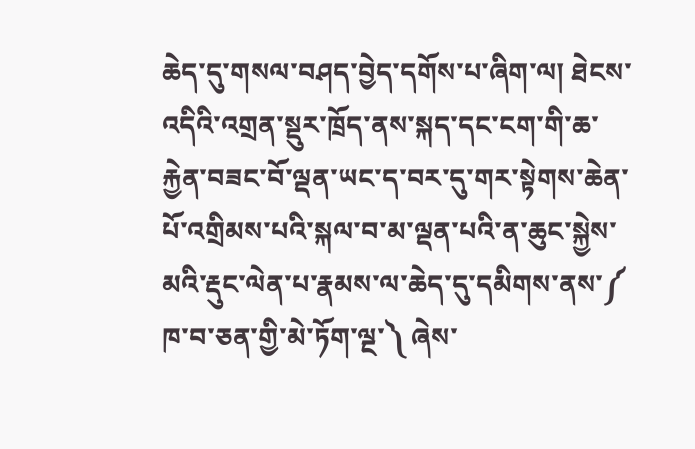ཆེད་དུ་གསལ་བཤད་བྱེད་དགོས་པ་ཞིག་ལ། ཐེངས་འདིའི་འགྲན་སྡུར་ཁྲོད་ནས་སྐད་དང་ངག་གི་ཆ་རྐྱེན་བཟང་བོ་ལྡན་ཡང་ད་བར་དུ་གར་སྟེགས་ཆེན་པོ་འགྲིམས་པའི་སྐལ་བ་མ་ལྡན་པའི་ན་ཆུང་སྐྱེས་མའི་རྡུང་ལེན་པ་རྣམས་ལ་ཆེད་དུ་དམིགས་ནས་༼   ཁ་བ་ཅན་གྱི་མེ་ཏོག་ལྔ་༽ ཞེས་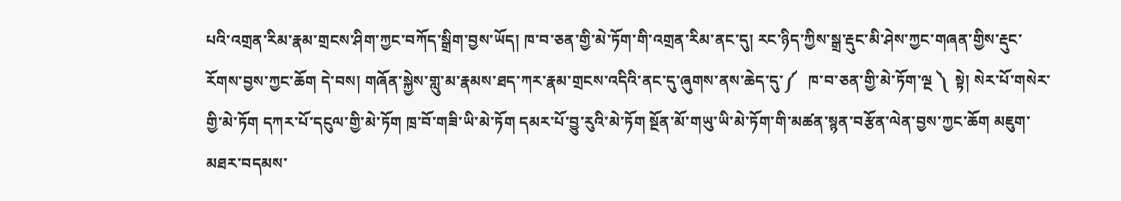པའི་འགྲན་རིམ་རྣམ་གྲངས་ཤིག་ཀྱང་བཀོད་སྒྲིག་བྱས་ཡོད། ཁ་བ་ཅན་གྱི་མེ་ཏོག་གི་འགྲན་རིམ་ནང་དུ། རང་ཉིད་ཀྱིས་སྒྲ་རྡུང་མི་ཤེས་ཀྱང་གཞན་གྱིས་རྡུང་རོགས་བྱས་ཀྱང་ཆོག དེ་བས། གཞོན་སྐྱེས་གླུ་མ་རྣམས་ཐད་ཀར་རྣམ་གྲངས་འདིའི་ནང་དུ་ཞུགས་ནས་ཆེད་དུ་༼   ཁ་བ་ཅན་གྱི་མེ་ཏོག་ལྔ ༽  སྟེ། སེར་པོ་གསེར་གྱི་མེ་ཏོག དཀར་པོ་དངུལ་གྱི་མེ་ཏོག ཁྲ་བོ་གཟི་ཡི་མེ་ཏོག དམར་པོ་བྱུ་རུའི་མེ་ཏོག སྔོན་མོ་གཡུ་ཡི་མེ་ཏོག་གི་མཚན་སྙན་བརྩོན་ལེན་བྱས་ཀྱང་ཆོག མཇུག་མཐར་བདམས་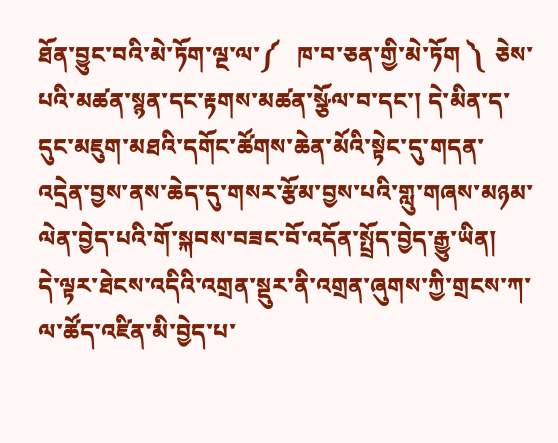ཐོན་བྱུང་བའི་མེ་ཏོག་ལྔ་ལ་༼   ཁ་བ་ཅན་གྱི་མེ་ཏོག ༽  ཅེས་པའི་མཚན་སྙན་དང་རྟགས་མཚན་སྩོལ་བ་དང་། དེ་མིན་ད་དུང་མཇུག་མཐའི་དགོང་ཚོགས་ཆེན་མོའི་སྟེང་དུ་གདན་འདྲེན་བྱས་ནས་ཆེད་དུ་གསར་རྩོམ་བྱས་པའི་གླུ་གཞས་མཉམ་ལེན་བྱེད་པའི་གོ་སྐབས་བཟང་བོ་འདོན་སྤྲོད་བྱེད་རྒྱུ་ཡིན།
དེ་ལྟར་ཐེངས་འདིའི་འགྲན་སྡུར་ནི་འགྲན་ཞུགས་ཀྱི་གྲངས་ཀ་ལ་ཚོད་འཛིན་མི་བྱེད་པ་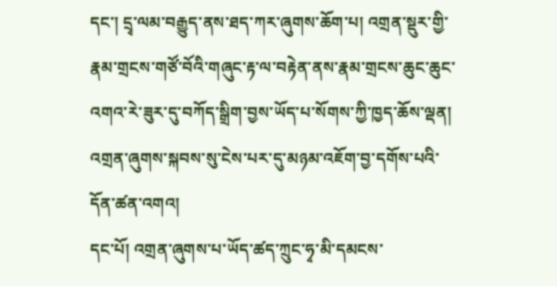དང་། དྲྭ་ལམ་བརྒྱུད་ནས་ཐད་ཀར་ཞུགས་ཆོག་པ། འགྲན་སྡུར་གྱི་རྣམ་གྲངས་གཙོ་བོའི་གཞུང་རྟ་ལ་བརྟེན་ནས་རྣམ་གྲངས་ཆུང་ཆུང་འགའ་རེ་ཟུར་དུ་བཀོད་སྒྲིག་བྱས་ཡོད་པ་སོགས་ཀྱི་ཁྱད་ཆོས་ལྡན།
འགྲན་ཞུགས་སྐབས་སུ་ངེས་པར་དུ་མཉམ་འཇོག་བྱ་དགོས་པའི་དོན་ཚན་འགའ།
དང་པོ། འགྲན་ཞུགས་པ་ཡོད་ཚད་ཀྲུང་ཧྭ་མི་དམངས་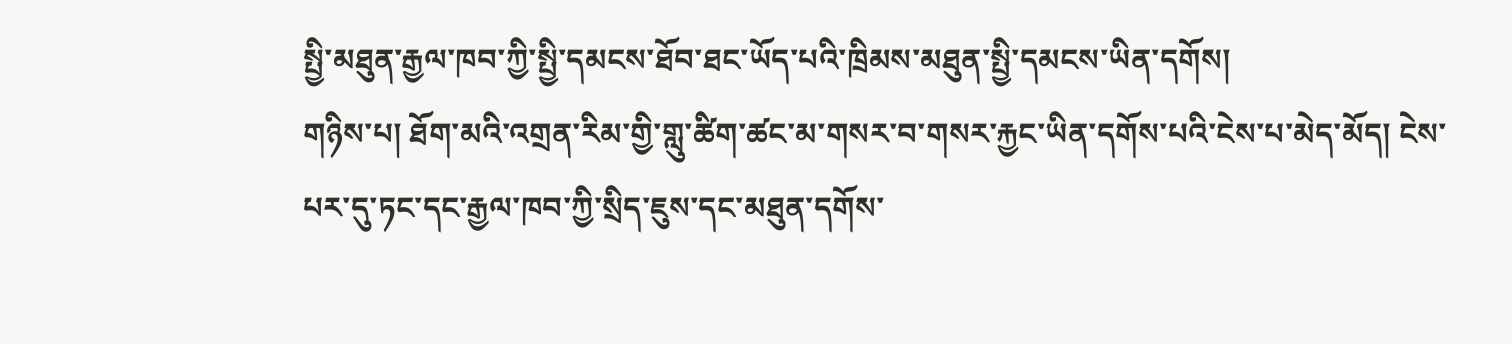སྤྱི་མཐུན་རྒྱལ་ཁབ་ཀྱི་སྤྱི་དམངས་ཐོབ་ཐང་ཡོད་པའི་ཁྲིམས་མཐུན་སྤྱི་དམངས་ཡིན་དགོས།
གཉིས་པ། ཐོག་མའི་འགྲན་རིམ་གྱི་གླུ་ཚིག་ཚང་མ་གསར་བ་གསར་རྐྱང་ཡིན་དགོས་པའི་ངེས་པ་མེད་མོད། ངེས་པར་དུ་ཏང་དང་རྒྱལ་ཁབ་ཀྱི་སྲིད་ཇུས་དང་མཐུན་དགོས་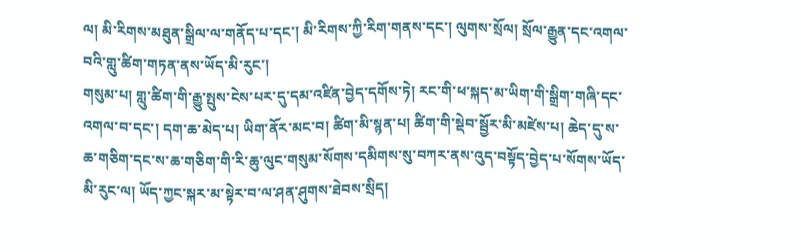ལ། མི་རིགས་མཐུན་སྒྲིལ་ལ་གནོད་པ་དང་། མི་རིགས་ཀྱི་རིག་གནས་དང་། ལུགས་སྲོལ། སྲོལ་རྒྱུན་དང་འགལ་བའི་གླུ་ཚིག་གཏན་ནས་ཡོད་མི་རུང་།
གསུམ་པ། གླུ་ཚིག་གི་རྒྱུ་སྤུས་ངེས་པར་དུ་དམ་འཛིན་བྱེད་དགོས་ཏེ། རང་གི་ཕ་སྐད་མ་ཡིག་གི་སྒྲིག་གཞི་དང་འགལ་བ་དང་། དག་ཆ་མེད་པ། ཡིག་ནོར་མང་བ། ཚིག་མི་སྙན་པ། ཚིག་གི་སྡེབ་སྦྱོར་མི་མཛེས་པ། ཆེད་དུ་ས་ཆ་གཅིག་དང་ས་ཆ་གཅིག་གི་རི་ཆུ་ལུང་གསུམ་སོགས་དམིགས་སུ་བཀར་ནས་འུད་བསྟོད་བྱེད་པ་སོགས་ཡོད་མི་རུང་ལ། ཡོད་ཀྱང་སྐར་མ་སྟེར་བ་ལ་ཤན་ཤུགས་ཐེབས་སྲིད།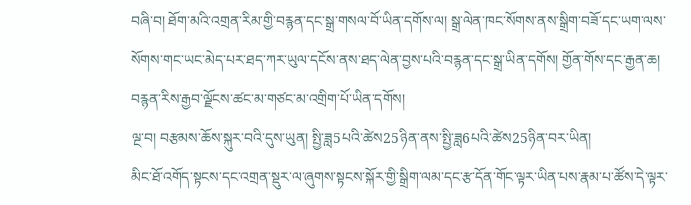བཞི་བ། ཐོག་མའི་འགྲན་རིམ་གྱི་བརྙན་དང་སྒྲ་གསལ་བོ་ཡིན་དགོས་ལ། སྒྲ་ལེན་ཁང་སོགས་ནས་སྒྲིག་བཟོ་དང་ཡག་ལས་སོགས་གང་ཡང་མེད་པར་ཐད་ཀར་ཡུལ་དངོས་ནས་ཐད་ལེན་བྱས་པའི་བརྙན་དང་སྒྲ་ཡིན་དགོས། གྱོན་གོས་དང་རྒྱན་ཆ། བརྙན་རིས་རྒྱབ་ལྗོངས་ཚང་མ་གཙང་མ་འགྲིག་པོ་ཡིན་དགོས།
ལྔ་བ། བརྩམས་ཆོས་སྐུར་བའི་དུས་ཡུན། སྤྱི་ཟླ5པའི་ཚེས25ཉིན་ནས་སྤྱི་ཟླ6པའི་ཚེས25ཉིན་བར་ཡིན།
མིང་ཐོ་འགོད་སྟངས་དང་འགྲན་སྡུར་ལ་ཞུགས་སྟངས་སྐོར་གྱི་སྒྲིག་ལམ་དང་རྩ་དོན་གོང་ལྟར་ཡིན་པས་རྣམ་པ་ཚོས་དེ་ལྟར་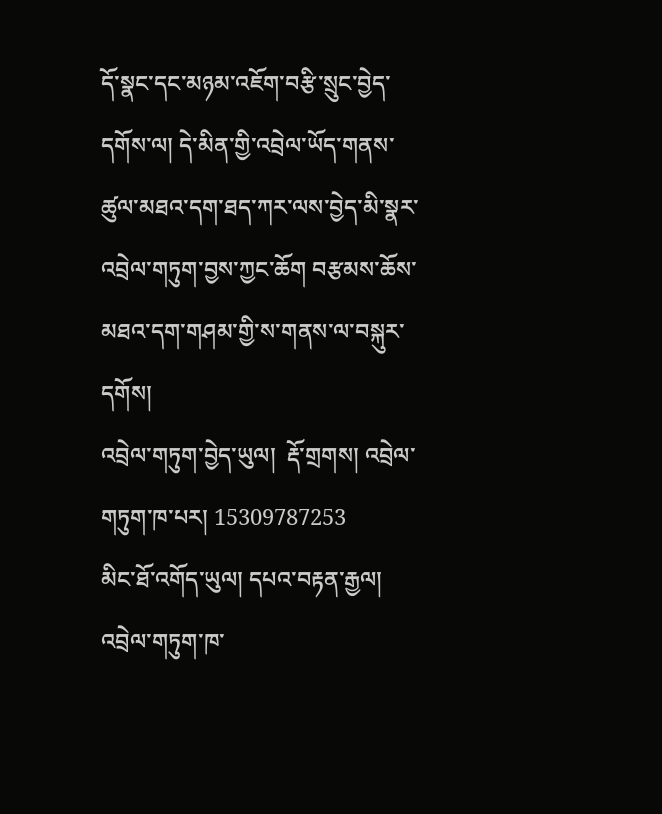དོ་སྣང་དང་མཉམ་འཇོག་བརྩི་སྲུང་བྱེད་དགོས་ལ། དེ་མིན་གྱི་འབྲེལ་ཡོད་གནས་ཚུལ་མཐའ་དག་ཐད་ཀར་ལས་བྱེད་མི་སྣར་འབྲེལ་གཏུག་བྱས་ཀྱང་ཆོག བརྩམས་ཆོས་མཐའ་དག་གཤམ་གྱི་ས་གནས་ལ་བསྐུར་དགོས།
འབྲེལ་གཏུག་བྱེད་ཡུལ།  རྡོ་གྲགས། འབྲེལ་གཏུག་ཁ་པར། 15309787253
མིང་ཐོ་འགོད་ཡུལ། དཔའ་བརྟན་རྒྱལ།
འབྲེལ་གཏུག་ཁ་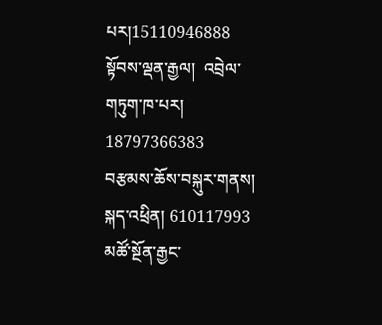པར།15110946888
སྟོབས་ལྡན་རྒྱལ།  འབྲེལ་གཏུག་ཁ་པར།  18797366383
བརྩམས་ཆོས་བསྐུར་གནས།
སྐད་འཕྲིན། 610117993
མཚོ་སྔོན་རྒྱང་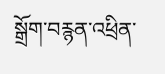སྒྲོག་བརྙན་འཕྲིན་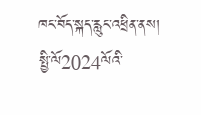ཁང་བོད་སྐད་རླུང་འཕྲིན་ནས།
སྤྱི་ལོ2024ལོའི་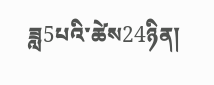ཟླ5པའི་ཚེས24ཉིན།